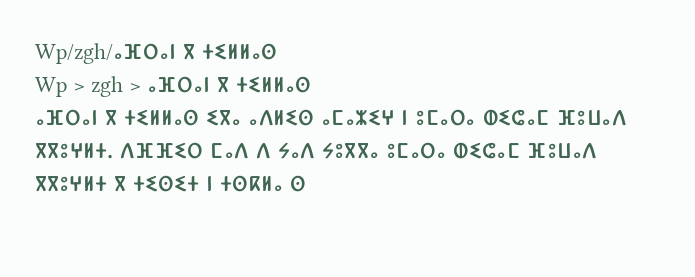Wp/zgh/ⴰⴼⵔⴰⵏ ⴳ ⵜⵉⵍⵍⴰⵙ
Wp > zgh > ⴰⴼⵔⴰⵏ ⴳ ⵜⵉⵍⵍⴰⵙ
ⴰⴼⵔⴰⵏ ⴳ ⵜⵉⵍⵍⴰⵙ ⵉⴳⴰ ⴰⴷⵍⵉⵙ ⴰⵎⴰⵣⵉⵖ ⵏ ⵓⵎⴰⵔⴰ ⵀⵉⵛⴰⵎ ⴼⵓⵡⴰⴷ ⴳⴳⵓⵖⵍⵜ. ⴷⴼⴼⵉⵔ ⵎⴰⴷ ⴷ ⵢⴰⴷ ⵢⵓⴳⴳⴰ ⵓⵎⴰⵔⴰ ⵀⵉⵛⴰⵎ ⴼⵓⵡⴰⴷ ⴳⴳⵓⵖⵍⵜ ⴳ ⵜⵉⵙⵉⵜ ⵏ ⵜⵙⴽⵍⴰ ⵙ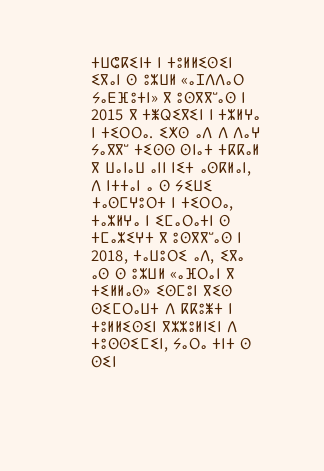ⵜⵡⵛⴽⵉⵏⵜ ⵏ ⵜⵓⵍⵍⵉⵙⵉⵏ ⵉⴳⴰⵏ ⵙ ⵓⵣⵡⵍ «ⴰⵊⴷⴷⴰⵔ ⵢⴰⴹⴼⵓⵜⵏ» ⴳ ⵓⵙⴳⴳⵯⴰⵙ ⵏ 2015 ⴳ ⵜⵥⵕⵉⴳⵉⵏ ⵏ ⵜⵣⵍⵖⴰ ⵏ ⵜⵉⵔⵔⴰ. ⵉⵅⵙ ⴰⴷ ⴷ ⴷⴰⵖ ⵢⴰⴳⴳⵯ ⵜⵉⵙⵙ ⵙⵏⴰⵜ ⵜⴽⴽⴰⵍ ⴳ ⵡⴰⵏⴰⵡ ⴰⵏⵏ ⵏⵉⵜ ⴰⵙⴽⵍⴰⵏ, ⴷ ⵏⵜⵜⴰⵏ ⴰ ⵙ ⵢⵉⵡⵉ ⵜⴰⵙⵎⵖⵓⵔⵜ ⵏ ⵜⵉⵔⵔⴰ, ⵜⴰⵣⵍⵖⴰ ⵏ ⵉⵎⴰⵔⴰⵜⵏ ⵙ ⵜⵎⴰⵣⵉⵖⵜ ⴳ ⵓⵙⴳⴳⵯⴰⵙ ⵏ 2018, ⵜⴰⵡⵓⵔⵉ ⴰⴷ, ⵉⴳⴰ ⴰⵙ ⵙ ⵓⵣⵡⵍ «ⴰⴼⵔⴰⵏ ⴳ ⵜⵉⵍⵍⴰⵙ» ⵉⵙⵎⵓⵏ ⴳⵉⵙ ⵙⵉⵎⵔⴰⵡⵜ ⴷ ⴽⴽⵓⵥⵜ ⵏ ⵜⵓⵍⵍⵉⵙⵉⵏ ⴳⵣⵣⵓⵍⵏⵉⵏ ⴷ ⵜⵓⵙⵙⵉⵎⵉⵏ, ⵢⴰⵔⴰ ⵜⵏⵜ ⵙ ⵙⵉⵏ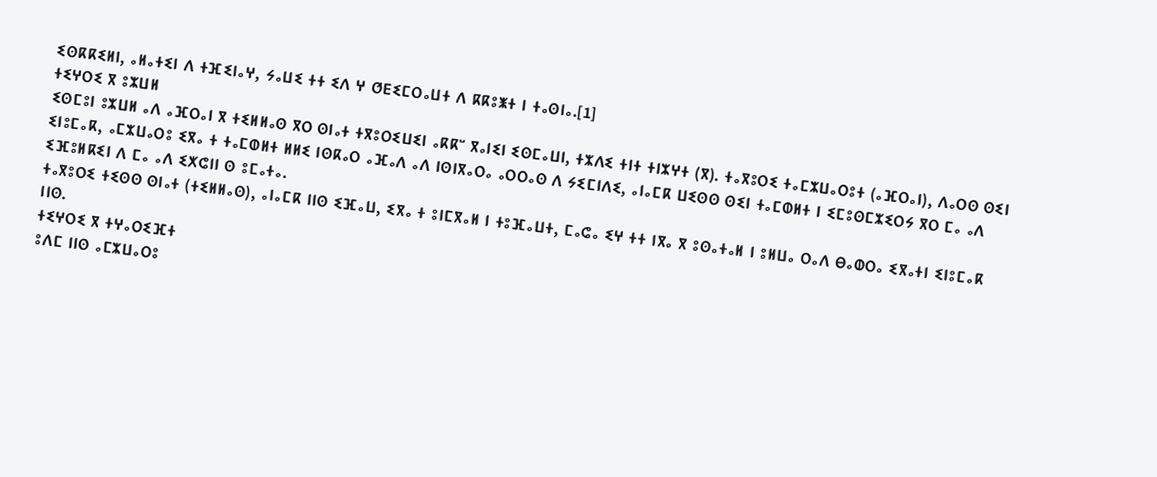ⵉⵙⴽⴽⵉⵍⵏ, ⴰⵍⴰⵜⵉⵏ ⴷ ⵜⴼⵉⵏⴰⵖ, ⵢⴰⵡⵉ ⵜⵜ ⵉⴷ ⵖ ⵚⴹⵉⵎⵔⴰⵡⵜ ⴷ ⴽⴽⵓⵥⵜ ⵏ ⵜⴰⵙⵏⴰ.[1]
ⵜⵉⵖⵔⵉ ⴳ ⵓⵣⵡⵍ
ⵉⵙⵎⵓⵏ ⵓⵣⵡⵍ ⴰⴷ ⴰⴼⵔⴰⵏ ⴳ ⵜⵉⵍⵍⴰⵙ ⴳⵔ ⵙⵏⴰⵜ ⵜⴳⵓⵔⵉⵡⵉⵏ ⴰⴽⴽⵯ ⴳⴰⵏⵉⵏ ⵉⵙⵎⴰⵡⵏ, ⵜⵣⴷⵉ ⵜⵏⵜ ⵜⵏⵣⵖⵜ (ⴳ). ⵜⴰⴳⵓⵔⵉ ⵜⴰⵎⵣⵡⴰⵔⵓⵜ (ⴰⴼⵔⴰⵏ), ⴷⴰⵔⵙ ⵙⵉⵏ ⵉⵏⵓⵎⴰⴽ, ⴰⵎⵣⵡⴰⵔⵓ ⵉⴳⴰ ⵜ ⵜⴰⵎⵀⵍⵜ ⵍⵍⵉ ⵏⵙⴽⴰⵔ ⴰⴼⴰⴷ ⴰⴷ ⵏⵙⵏⴳⴰⵔⴰ ⴰⵔⵔⴰⵙ ⴷ ⵢⵉⵎⵏⴷⵉ, ⴰⵏⴰⵎⴽ ⵡⵉⵙⵙ ⵙⵉⵏ ⵜⴰⵎⵀⵍⵜ ⵏ ⵉⵎⵓⵙⵎⵣⵉⵔⵢ ⴳⵔ ⵎⴰ ⴰⴷ ⵉⴼⵓⵍⴽⵉⵏ ⴷ ⵎⴰ ⴰⴷ ⵉⵅⵛⵏⵏ ⵙ ⵓⵎⴰⵜⴰ.
ⵜⴰⴳⵓⵔⵉ ⵜⵉⵙⵙ ⵙⵏⴰⵜ (ⵜⵉⵍⵍⴰⵙ), ⴰⵏⴰⵎⴽ ⵏⵏⵙ ⵉⴼⴰⵡ, ⵉⴳⴰ ⵜ ⵓⵏⵎⴳⴰⵍ ⵏ ⵜⵓⴼⴰⵡⵜ, ⵎⴰⵛⴰ ⵉⵖ ⵜⵜ ⵏⴳⴰ ⴳ ⵓⵙⴰⵜⴰⵍ ⵏ ⵓⵍⵡⴰ ⵔⴰⴷ ⴱⴰⵀⵔⴰ ⵉⴳⴰⵜⵏ ⵉⵏⵓⵎⴰⴽ ⵏⵏⵙ.
ⵜⵉⵖⵔⵉ ⴳ ⵜⵖⴰⵔⵉⴼⵜ
ⵓⴷⵎ ⵏⵏⵙ ⴰⵎⵣⵡⴰⵔⵓ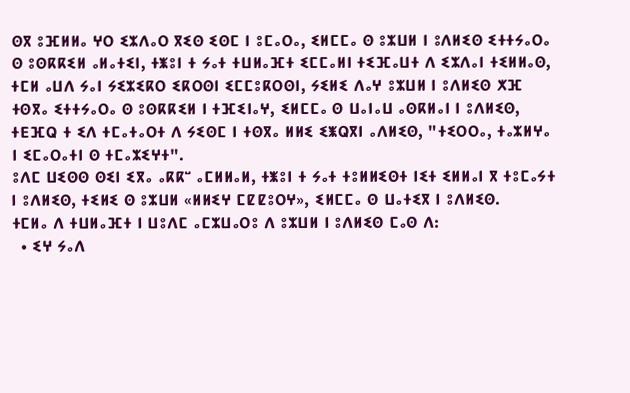ⵙⴳ ⵓⴼⵍⵍⴰ ⵖⵔ ⵉⵣⴷⴰⵔ ⴳⵉⵙ ⵉⵙⵎ ⵏ ⵓⵎⴰⵔⴰ, ⵉⵍⵎⵎⴰ ⵙ ⵓⵣⵡⵍ ⵏ ⵓⴷⵍⵉⵙ ⵉⵜⵜⵢⴰⵔⴰ ⵙ ⵓⵙⴽⴽⵉⵍ ⴰⵍⴰⵜⵉⵏ, ⵜⵥⵓⵏ ⵜ ⵢⴰⵜ ⵜⵡⵍⴰⴼⵜ ⵉⵎⵎⴰⵍⵏ ⵜⵉⴼⴰⵡⵜ ⴷ ⵉⵣⴷⴰⵏ ⵜⵉⵍⵍⴰⵙ, ⵜⵎⵍ ⴰⵡⴷ ⵢⴰⵏ ⵢⵉⵣⵉⴽⵔ ⵉⴽⵔⵙⵏ ⵉⵎⵎⵓⴽⵔⵙⵏ, ⵢⵉⵍⵉ ⴷⴰⵖ ⵓⵣⵡⵍ ⵏ ⵓⴷⵍⵉⵙ ⵅⴼ ⵜⵙⴳⴰ ⵉⵜⵜⵢⴰⵔⴰ ⵙ ⵓⵙⴽⴽⵉⵍ ⵏ ⵜⴼⵉⵏⴰⵖ, ⵉⵍⵎⵎⴰ ⵙ ⵡⴰⵏⴰⵡ ⴰⵙⴽⵍⴰⵏ ⵏ ⵓⴷⵍⵉⵙ, ⵜⴹⴼⵕ ⵜ ⵉⴷ ⵜⵎⴰⵜⴰⵔⵜ ⴷ ⵢⵉⵙⵎ ⵏ ⵜⵙⴳⴰ ⵍⵍⵉ ⵉⵥⵕⴳⵏ ⴰⴷⵍⵉⵙ, "ⵜⵉⵔⵔⴰ, ⵜⴰⵣⵍⵖⴰ ⵏ ⵉⵎⴰⵔⴰⵜⵏ ⵙ ⵜⵎⴰⵣⵉⵖⵜ".
ⵓⴷⵎ ⵡⵉⵙⵙ ⵙⵉⵏ ⵉⴳⴰ ⴰⴽⴽⵯ ⴰⵎⵍⵍⴰⵍ, ⵜⵥⵓⵏ ⵜ ⵢⴰⵜ ⵜⵓⵍⵍⵉⵙⵜ ⵏⵉⵜ ⵉⵍⵍⴰⵏ ⴳ ⵜⵓⵎⴰⵢⵜ ⵏ ⵓⴷⵍⵉⵙ, ⵜⵉⵍⵉ ⵙ ⵓⵣⵡⵍ «ⵍⵍⵉⵖ ⵎⵇⵇⵓⵔⵖ», ⵉⵍⵎⵎⴰ ⵙ ⵡⴰⵜⵉⴳ ⵏ ⵓⴷⵍⵉⵙ.
ⵜⵎⵍⴰ ⴷ ⵜⵡⵍⴰⴼⵜ ⵏ ⵡⵓⴷⵎ ⴰⵎⵣⵡⴰⵔⵓ ⴷ ⵓⵣⵡⵍ ⵏ ⵓⴷⵍⵉⵙ ⵎⴰⵙ ⴷ:
  • ⵉⵖ ⵢⴰⴷ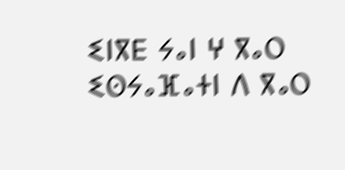ⵉⵏⴳⴹ ⵢⴰⵏ ⵖ ⴳⴰⵔ ⵉⵙⵢⴰⴼⴰⵜⵏ ⴷ ⴳⴰⵔ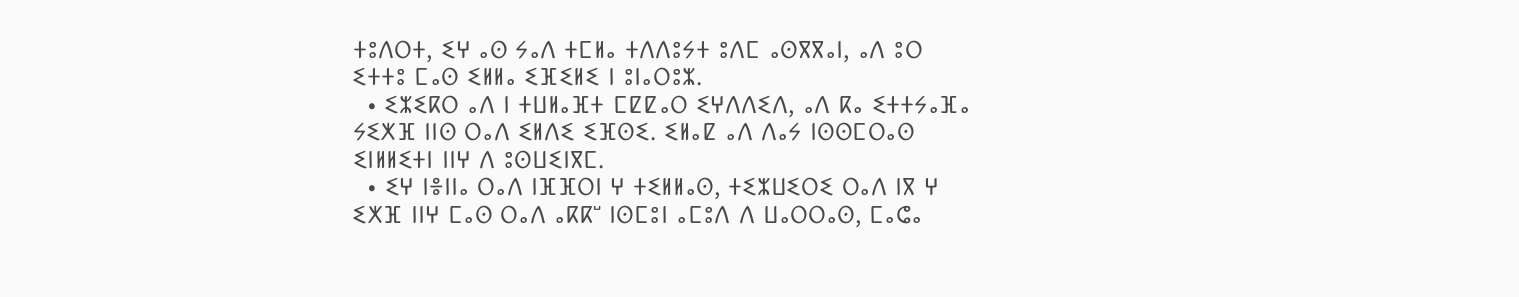ⵜⵓⴷⵔⵜ, ⵉⵖ ⴰⵙ ⵢⴰⴷ ⵜⵎⵍⴰ ⵜⴷⴷⵓⵢⵜ ⵓⴷⵎ ⴰⵙⴳⴳⴰⵏ, ⴰⴷ ⵓⵔ ⵉⵜⵜⵓ ⵎⴰⵙ ⵉⵍⵍⴰ ⵉⴼⵉⵍⵉ ⵏ ⵓⵏⴰⵔⵓⵣ.
  • ⵉⵣⵉⴽⵔ ⴰⴷ ⵏ ⵜⵡⵍⴰⴼⵜ ⵎⵇⵇⴰⵔ ⵉⵖⴷⴷⵉⴷ, ⴰⴷ ⴽⴰ ⵉⵜⵜⵢⴰⴼⴰ ⵢⵉⵅⴼ ⵏⵏⵙ ⵔⴰⴷ ⵉⵍⴷⵉ ⵉⴼⵙⵉ. ⵉⵍⴰⵇ ⴰⴷ ⴷⴰⵢ ⵏⵙⵙⵎⵔⴰⵙ ⵉⵏⵍⵍⵉⵜⵏ ⵏⵏⵖ ⴷ ⵓⵙⵡⵉⵏⴳⵎ.
  • ⵉⵖ ⵏⴻⵏⵏⴰ ⵔⴰⴷ ⵏⴼⴼⵔⵏ ⵖ ⵜⵉⵍⵍⴰⵙ, ⵜⵉⵣⵡⵉⵔⵉ ⵔⴰⴷ ⵏⴳ ⵖ ⵉⵅⴼ ⵏⵏⵖ ⵎⴰⵙ ⵔⴰⴷ ⴰⴽⴽⵯ ⵏⵙⵎⵓⵏ ⴰⵎⵓⴷ ⴷ ⵡⴰⵔⵔⴰⵙ, ⵎⴰⵛⴰ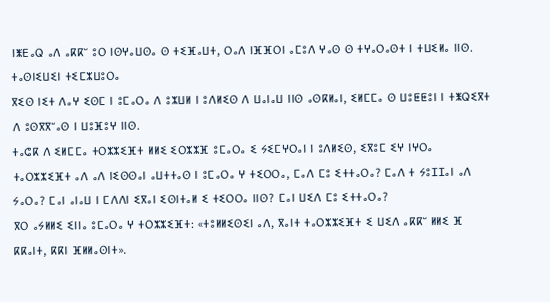ⵏⵥⴹⴰⵕ ⴰⴷ ⴰⴽⴽⵯ ⵓⵔ ⵏⵙⵖⴰⵡⵙⴰ ⵙ ⵜⵉⴼⴰⵡⵜ, ⵔⴰⴷ ⵏⴼⴼⵔⵏ ⴰⵎⵓⴷ ⵖⴰⵙ ⵙ ⵜⵖⴰⵔⴰⵙⵜ ⵏ ⵜⵡⵉⵍⴰ ⵏⵏⵙ.
ⵜⴰⵙⵏⵉⵡⵉⵏ ⵜⵉⵎⵣⵡⵓⵔⴰ
ⴳⵉⵙ ⵏⵉⵜ ⴷⴰⵖ ⵉⵙⵎ ⵏ ⵓⵎⴰⵔⴰ ⴷ ⵓⵣⵡⵍ ⵏ ⵓⴷⵍⵉⵙ ⴷ ⵡⴰⵏⴰⵡ ⵏⵏⵙ ⴰⵙⴽⵍⴰⵏ, ⵉⵍⵎⵎⴰ ⵙ ⵡⵓⵟⵟⵓⵏ ⵏ ⵜⵥⵕⵉⴳⵜ ⴷ ⵓⵙⴳⴳⵯⴰⵙ ⵏ ⵡⵓⴼⵓⵖ ⵏⵏⵙ.
ⵜⴰⵛⴽ ⴷ ⵉⵍⵎⵎⴰ ⵜⵔⵣⵣⵉⴼⵜ ⵍⵍⵉ ⵉⵔⵣⵣⴼ ⵓⵎⴰⵔⴰ ⵉ ⵢⵉⵎⵖⵔⴰⵏ ⵏ ⵓⴷⵍⵉⵙ, ⵉⴳⵓⵎ ⵉⵖ ⵏⵖⵔⴰ ⵜⴰⵔⵣⵣⵉⴼⵜ ⴰⴷ ⴰⴷ ⵏⵉⵙⵙⴰⵏ ⴰⵡⵜⵜⴰⵙ ⵏ ⵓⵎⴰⵔⴰ ⵖ ⵜⵉⵔⵔⴰ, ⵎⴰⴷ ⵎⵓ ⵉⵜⵜⴰⵔⴰ? ⵎⴰⴷ ⵜ ⵢⵓⵊⵊⴰⵏ ⴰⴷ ⵢⴰⵔⴰ? ⵎⴰⵏ ⴰⵏⴰⵡ ⵏ ⵎⴷⴷⵏ ⵉⴳⴰⵏ ⵉⵙⵏⵜⴰⵍ ⵉ ⵜⵉⵔⵔⴰ ⵏⵏⵙ? ⵎⴰⵏ ⵡⵉⴷ ⵎⵓ ⵉⵜⵜⴰⵔⴰ?
ⴳⵔ ⴰⵢⵍⵍⵉ ⵉⵏⵏⴰ ⵓⵎⴰⵔⴰ ⵖ ⵜⵔⵣⵣⵉⴼⵜ: «ⵜⵓⵍⵍⵉⵙⵉⵏ ⴰⴷ, ⴳⴰⵏⵜ ⵜⴰⵔⵣⵣⵉⴼⵜ ⵉ ⵡⵉⴷ ⴰⴽⴽⵯ ⵍⵍⵉ ⴼ ⴽⴽⴰⵏⵜ, ⴽⴽⵏ ⴼⵍⵍⴰⵙⵏⵜ».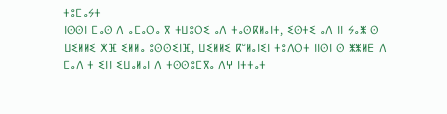ⵜⵓⵎⴰⵢⵜ
ⵏⵙⵙⵏ ⵎⴰⵙ ⴷ ⴰⵎⴰⵔⴰ ⴳ ⵜⵡⵓⵔⵉ ⴰⴷ ⵜⴰⵙⴽⵍⴰⵏⵜ, ⵉⵙⵜⵉ ⴰⴷ ⵏⵏ ⵢⴰⵥ ⵙ ⵡⵉⵍⵍⵉ ⵅⴼ ⵉⵍⵍⴰ ⵓⵙⵙⵉⵏⴼ, ⵡⵉⵍⵍⵉ ⴽⵯⵍⴰⵏⵉⵏ ⵜⵓⴷⵔⵜ ⵏⵏⵙⵏ ⵙ ⵥⵥⵍⴹ ⴷ ⵎⴰⴷ ⵜ ⵉⵏⵏ ⵉⵡⴰⵍⴰⵏ ⴷ ⵜⵙⵙⵓⵎⴳⴰ ⴷⵖ ⵏⵜⵜⴰⵜ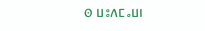ⵙ ⵡⵓⴷⵎⴰⵡⵏ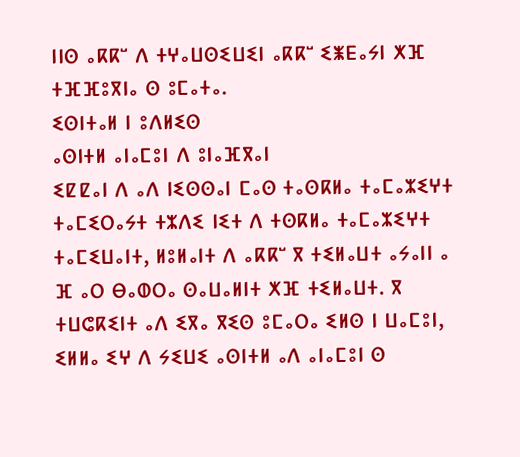ⵏⵏⵙ ⴰⴽⴽⵯ ⴷ ⵜⵖⴰⵡⵙⵉⵡⵉⵏ ⴰⴽⴽⵯ ⵉⵥⴹⴰⵢⵏ ⵅⴼ ⵜⴼⴼⵓⴳⵏⴰ ⵙ ⵓⵎⴰⵜⴰ.
ⵉⵙⵏⵜⴰⵍ ⵏ ⵓⴷⵍⵉⵙ
ⴰⵙⵏⵜⵍ ⴰⵏⴰⵎⵓⵏ ⴷ ⵓⵏⴰⴼⴳⴰⵏ
ⵉⵇⵇⴰⵏ ⴷ ⴰⴷ ⵏⵉⵙⵙⴰⵏ ⵎⴰⵙ ⵜⴰⵙⴽⵍⴰ ⵜⴰⵎⴰⵣⵉⵖⵜ ⵜⴰⵎⵉⵔⴰⵢⵜ ⵜⵣⴷⵉ ⵏⵉⵜ ⴷ ⵜⵙⴽⵍⴰ ⵜⴰⵎⴰⵣⵉⵖⵜ ⵜⴰⵎⵉⵡⴰⵏⵜ, ⵍⵓⵍⴰⵏⵜ ⴷ ⴰⴽⴽⵯ ⴳ ⵜⵉⵍⴰⵡⵜ ⴰⵢⴰⵏⵏ ⴰ ⴼ ⴰⵔ ⴱⴰⵀⵔⴰ ⵙⴰⵡⴰⵍⵏⵜ ⵅⴼ ⵜⵉⵍⴰⵡⵜ. ⴳ ⵜⵡⵛⴽⵉⵏⵜ ⴰⴷ ⵉⴳⴰ ⴳⵉⵙ ⵓⵎⴰⵔⴰ ⵉⵍⵙ ⵏ ⵡⴰⵎⵓⵏ, ⵉⵍⵍⴰ ⵉⵖ ⴷ ⵢⵉⵡⵉ ⴰⵙⵏⵜⵍ ⴰⴷ ⴰⵏⴰⵎⵓⵏ ⵙ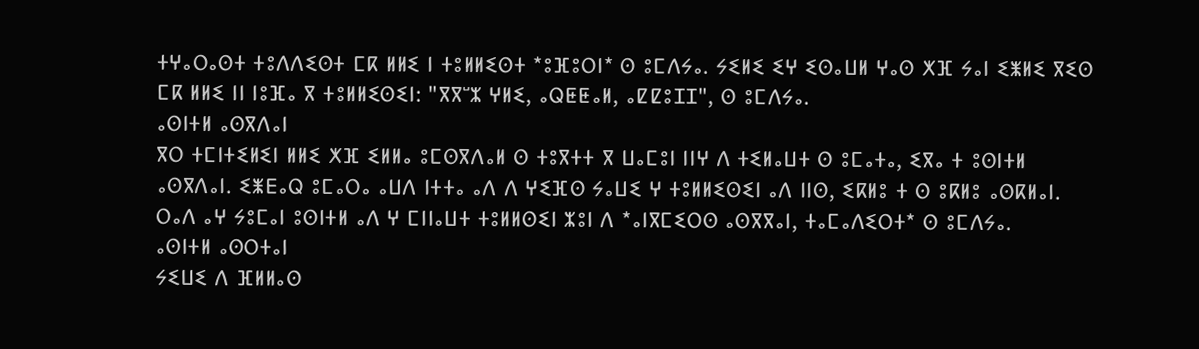ⵜⵖⴰⵔⴰⵙⵜ ⵜⵓⴷⴷⵉⵙⵜ ⵎⴽ ⵍⵍⵉ ⵏ ⵜⵓⵍⵍⵉⵙⵜ *ⵓⴼⵓⵔⵏ* ⵙ ⵓⵎⴷⵢⴰ. ⵢⵉⵍⵉ ⵉⵖ ⵉⵙⴰⵡⵍ ⵖⴰⵙ ⵅⴼ ⵢⴰⵏ ⵉⵥⵍⵉ ⴳⵉⵙ ⵎⴽ ⵍⵍⵉ ⵏⵏ ⵏⵓⴼⴰ ⴳ ⵜⵓⵍⵍⵉⵙⵉⵏ: "ⴳⴳⵯⵣ ⵖⵍⵉ, ⴰⵕⵟⵟⴰⵍ, ⴰⵇⵇⵓⵊⵊ", ⵙ ⵓⵎⴷⵢⴰ.
ⴰⵙⵏⵜⵍ ⴰⵙⴳⴷⴰⵏ
ⴳⵔ ⵜⵎⵏⵜⵉⵍⵉⵏ ⵍⵍⵉ ⵅⴼ ⵉⵍⵍⴰ ⵓⵎⵙⴳⴷⴰⵍ ⵙ ⵜⵓⴳⵜⵜ ⴳ ⵡⴰⵎⵓⵏ ⵏⵏⵖ ⴷ ⵜⵉⵍⴰⵡⵜ ⵙ ⵓⵎⴰⵜⴰ, ⵉⴳⴰ ⵜ ⵓⵙⵏⵜⵍ ⴰⵙⴳⴷⴰⵏ. ⵉⵥⴹⴰⵕ ⵓⵎⴰⵔⴰ ⴰⵡⴷ ⵏⵜⵜⴰ ⴰⴷ ⴷ ⵖⵉⴼⵙ ⵢⴰⵡⵉ ⵖ ⵜⵓⵍⵍⵉⵙⵉⵏ ⴰⴷ ⵏⵏⵙ, ⵉⴽⵍⵓ ⵜ ⵙ ⵓⴽⵍⵓ ⴰⵙⴽⵍⴰⵏ. ⵔⴰⴷ ⴰⵖ ⵢⵓⵎⴰⵏ ⵓⵙⵏⵜⵍ ⴰⴷ ⵖ ⵎⵏⵏⴰⵡⵜ ⵜⵓⵍⵍⵙⵉⵏ ⵣⵓⵏ ⴷ *ⴰⵏⴳⵎⵉⵔⵙ ⴰⵙⴳⴳⴰⵏ, ⵜⴰⵎⴰⴷⵉⵔⵜ* ⵙ ⵓⵎⴷⵢⴰ.
ⴰⵙⵏⵜⵍ ⴰⵙⵔⵜⴰⵏ
ⵢⵉⵡⵉ ⴷ ⴼⵍⵍⴰⵙ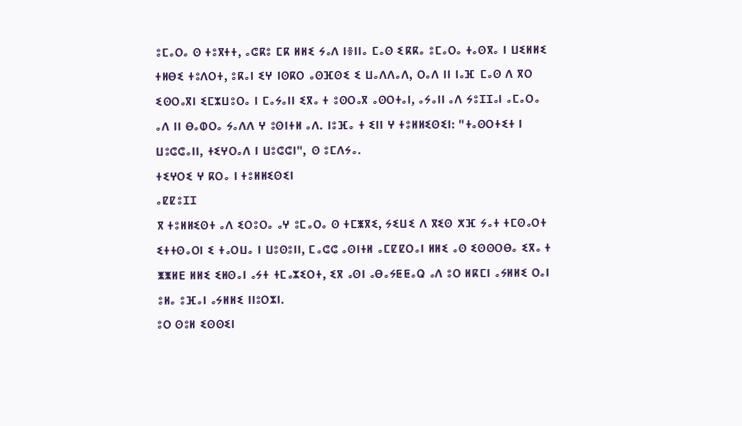ⵓⵎⴰⵔⴰ ⵙ ⵜⵓⴳⵜⵜ, ⴰⵛⴽⵓ ⵎⴽ ⵍⵍⵉ ⵢⴰⴷ ⵏⴻⵏⵏⴰ ⵎⴰⵙ ⵉⴽⴽⴰ ⵓⵎⴰⵔⴰ ⵜⴰⵙⴳⴰ ⵏ ⵡⵉⵍⵍⵉ ⵜⵍⴱⵉ ⵜⵓⴷⵔⵜ, ⵓⴽⴰⵏ ⵉⵖ ⵏⵙⴽⵔ ⴰⵙⴼⵙⵉ ⵉ ⵡⴰⴷⴷⴰⴷ, ⵔⴰⴷ ⵏⵏ ⵏⴰⴼ ⵎⴰⵙ ⴷ ⴳⵔ ⵉⵙⵔⴰⴳⵏ ⵉⵎⵣⵡⵓⵔⴰ ⵏ ⵎⴰⵢⴰⵏⵏ ⵉⴳⴰ ⵜ ⵓⵙⵔⴰⴳ ⴰⵙⵔⵜⴰⵏ, ⴰⵢⴰⵏⵏ ⴰⴷ ⵢⵓⵊⵊⴰⵏ ⴰⵎⴰⵔⴰ ⴰⴷ ⵏⵏ ⴱⴰⵀⵔⴰ ⵢⴰⴷⴷ ⵖ ⵓⵙⵏⵜⵍ ⴰⴷ. ⵏⵓⴼⴰ ⵜ ⵉⵏⵏ ⵖ ⵜⵓⵍⵍⵉⵙⵉⵏ: "ⵜⴰⵙⵔⵜⵉⵜ ⵏ ⵡⵓⵛⵛⴰⵏⵏ, ⵜⵉⵖⵔⴰⴷ ⵏ ⵡⵓⵛⵛⵏ", ⵙ ⵓⵎⴷⵢⴰ.
ⵜⵉⵖⵔⵉ ⵖ ⴽⵔⴰ ⵏ ⵜⵓⵍⵍⵉⵙⵉⵏ
ⴰⵇⵇⵓⵊⵊ
ⴳ ⵜⵓⵍⵍⵉⵙⵜ ⴰⴷ ⵉⵔⵓⵔⴰ ⴰⵖ ⵓⵎⴰⵔⴰ ⵙ ⵜⵎⵥⴳⵉ, ⵢⵉⵡⵉ ⴷ ⴳⵉⵙ ⵅⴼ ⵢⴰⵜ ⵜⵎⵙⴰⵔⵜ ⵉⵜⵜⵙⴰⵔⵏ ⵉ ⵜⴰⵔⵡⴰ ⵏ ⵡⵓⵙⵓⵏⵏ, ⵎⴰⵛⵛ ⴰⵙⵏⵜⵍ ⴰⵎⵇⵇⵔⴰⵏ ⵍⵍⵉ ⴰⵙ ⵉⵙⵙⵔⴱⴰ ⵉⴳⴰ ⵜ ⵥⵥⵍⴹ ⵍⵍⵉ ⵉⵍⵙⴰⵏ ⴰⵢⵜ ⵜⵎⴰⵣⵉⵔⵜ, ⵉⴳ ⴰⵙⵏ ⴰⴱⴰⵢⵟⵟⴰⵕ ⴰⴷ ⵓⵔ ⵍⴽⵎⵏ ⴰⵢⵍⵍⵉ ⵔⴰⵏ ⵓⵍⴰ ⵓⴼⴰⵏ ⴰⵢⵍⵍⵉ ⵏⵏⵓⵔⵣⵏ.
ⵓⵔ ⵙⵓⵍ ⵉⵙⵙⵉⵏ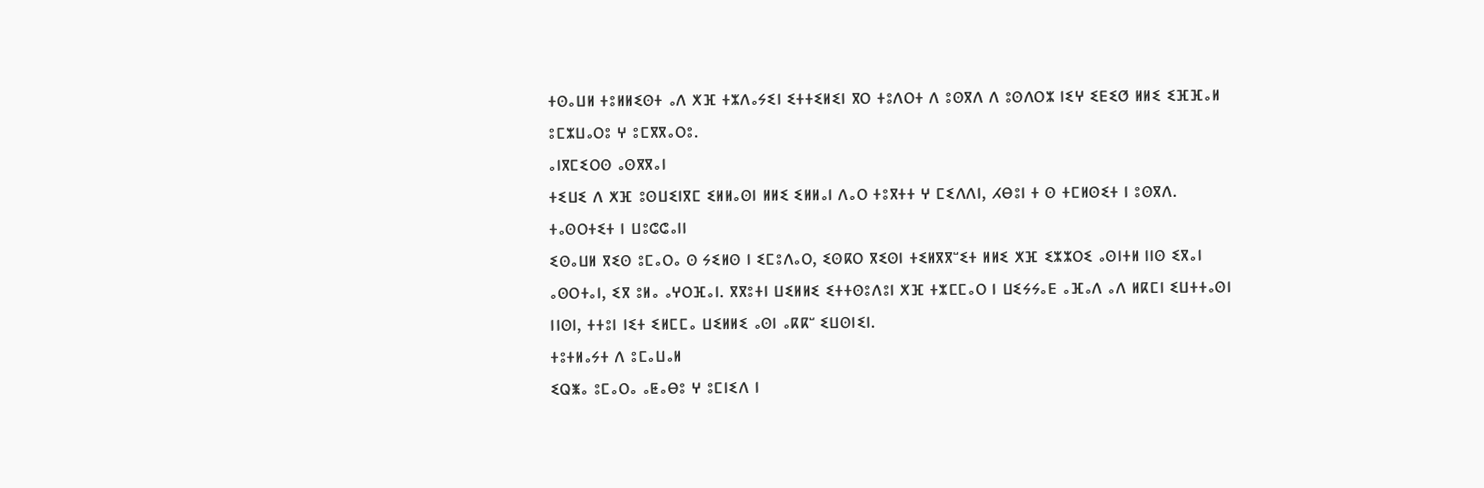ⵜⵙⴰⵡⵍ ⵜⵓⵍⵍⵉⵙⵜ ⴰⴷ ⵅⴼ ⵜⵣⴷⴰⵢⵉⵏ ⵉⵜⵜⵉⵍⵉⵏ ⴳⵔ ⵜⵓⴷⵔⵜ ⴷ ⵓⵙⴳⴷ ⴷ ⵓⵙⴷⵔⵣ ⵏⵉⵖ ⵉⴹⵉⵚ ⵍⵍⵉ ⵉⴼⴼⴰⵍ ⵓⵎⵣⵡⴰⵔⵓ ⵖ ⵓⵎⴳⴳⴰⵔⵓ.
ⴰⵏⴳⵎⵉⵔⵙ ⴰⵙⴳⴳⴰⵏ
ⵜⵉⵡⵉ ⴷ ⵅⴼ ⵓⵙⵡⵉⵏⴳⵎ ⵉⵍⵍⴰⵙⵏ ⵍⵍⵉ ⵉⵍⵍⴰⵏ ⴷⴰⵔ ⵜⵓⴳⵜⵜ ⵖ ⵎⵉⴷⴷⵏ, ⵃⴱⵓⵏ ⵜ ⵙ ⵜⵎⵍⵙⵉⵜ ⵏ ⵓⵙⴳⴷ.
ⵜⴰⵙⵔⵜⵉⵜ ⵏ ⵡⵓⵛⵛⴰⵏⵏ
ⵉⵙⴰⵡⵍ ⴳⵉⵙ ⵓⵎⴰⵔⴰ ⵙ ⵢⵉⵍⵙ ⵏ ⵉⵎⵓⴷⴰⵔ, ⵉⵙⴽⵔ ⴳⵉⵙⵏ ⵜⵉⵍⴳⴳⵯⵉⵜ ⵍⵍⵉ ⵅⴼ ⵉⵣⵣⵔⵉ ⴰⵙⵏⵜⵍ ⵏⵏⵙ ⵉⴳⴰⵏ ⴰⵙⵔⵜⴰⵏ, ⵉⴳ ⵓⵍⴰ ⴰⵖⵔⴼⴰⵏ. ⴳⴳⵓⵜⵏ ⵡⵉⵍⵍⵉ ⵉⵜⵜⵙⵓⴷⵓⵏ ⵅⴼ ⵜⵣⵎⵎⴰⵔ ⵏ ⵡⵉⵢⵢⴰⴹ ⴰⴼⴰⴷ ⴰⴷ ⵍⴽⵎⵏ ⵉⵡⵜⵜⴰⵙⵏ ⵏⵏⵙⵏ, ⵜⵜⵓⵏ ⵏⵉⵜ ⵉⵍⵎⵎⴰ ⵡⵉⵍⵍⵉ ⴰⵙⵏ ⴰⴽⴽⵯ ⵉⵡⵙⵏⵉⵏ.
ⵜⵓⵜⵍⴰⵢⵜ ⴷ ⵓⵎⴰⵡⴰⵍ
ⵉⵕⵥⴰ ⵓⵎⴰⵔⴰ ⴰⵟⴰⴱⵓ ⵖ ⵓⵎⵏⵉⴷ ⵏ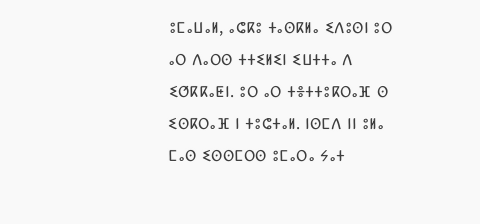ⵓⵎⴰⵡⴰⵍ, ⴰⵛⴽⵓ ⵜⴰⵙⴽⵍⴰ ⵉⴷⵓⵙⵏ ⵓⵔ ⴰⵔ ⴷⴰⵔⵙ ⵜⵜⵉⵍⵉⵏ ⵉⵡⵜⵜⴰ ⴷ ⵉⵚⴽⴽⴰⵟⵏ. ⵓⵔ ⴰⵔ ⵜⴻⵜⵜⵓⴽⵔⴰⴼ ⵙ ⵉⵙⴽⵔⴰⴼ ⵏ ⵜⵓⵛⵜⴰⵍ. ⵏⵙⵎⴷ ⵏⵏ ⵓⵍⴰ ⵎⴰⵙ ⵉⵙⵙⵎⵔⵙ ⵓⵎⴰⵔⴰ ⵢⴰⵜ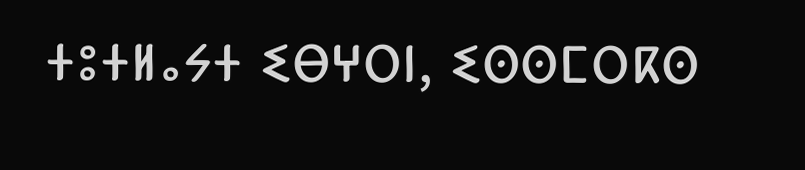ⵜⵓⵜⵍⴰⵢⵜ ⵉⴱⵖⵔⵏ, ⵉⵙⵙⵎⵔⴽⵙ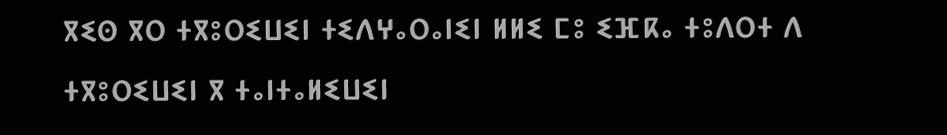ⴳⵉⵙ ⴳⵔ ⵜⴳⵓⵔⵉⵡⵉⵏ ⵜⵉⴷⵖⴰⵔⴰⵏⵉⵏ ⵍⵍⵉ ⵎⵓ ⵉⴼⴽⴰ ⵜⵓⴷⵔⵜ ⴷ ⵜⴳⵓⵔⵉⵡⵉⵏ ⴳ ⵜⴰⵏⵜⴰⵍⵉⵡⵉⵏ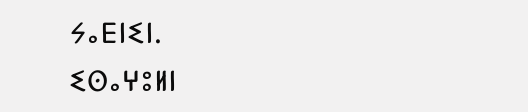ⵢⴰⴹⵏⵉⵏ.
ⵉⵙⴰⵖⵓⵍⵏ